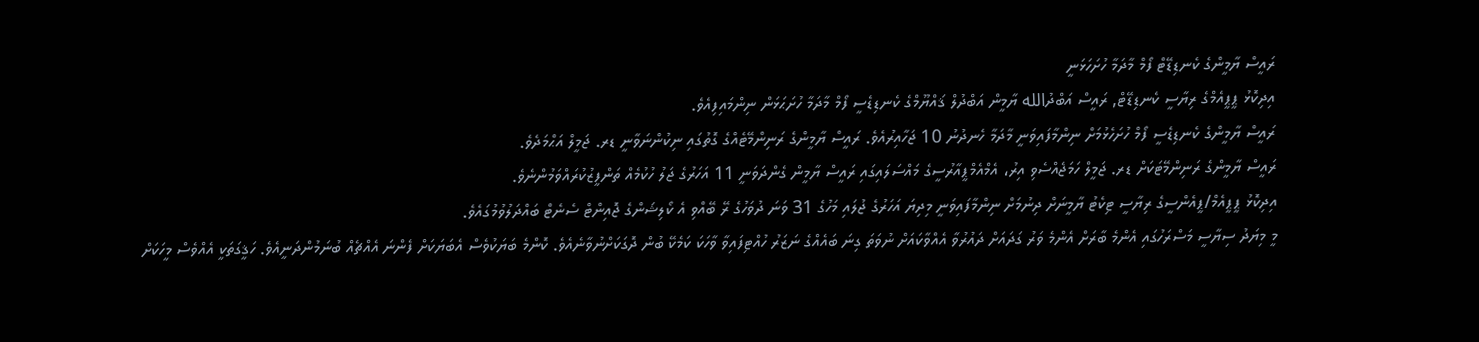ރައީސް ޔާމީންގެ ކެނޑިޑޭޓް ފޯމް މާދަމާ ހުށަހަޅަނީ
އިދިކޮޅު ޕީޕީއެމްގެ ރިޔާސީ ކެނޑިޑޭޓް, ރައީސް އަބްދުالله ޔާމީން އަބްދުލް ޤައްޔޫމްގެ ކެނޑިޑެސީ ފޯމް މާދަމާ ހުށަޙަޅަން ނިންމައިފިއެވެ.
ރައީސް ޔާމީންގެ ކެނޑިޑެސީ ފޯމް ހުށަހެޅުމަށް ނިންމާފައިވަނީ މާދަމާ ހެނދުނު 10 ޖަހާއިރުއެވެ. ރައީސް ޔާމީންގެ ރަނިންމޭޓެއްގެ ގޮތުގައި ނިކުންނަވާނީ ޑރ. ޖަމީލް އަޙްމަދެވެ.
ރައީސް ޔާމީންގެ ރަނިންމޭޓަކަށް ޑރ. ޖަމީލް ހަމަޖެއްސެވި އިރު، އެމްއެމްޕީއާރުސީގެ މައްސަލައިގައި ރައީސް ޔާމީން ގެންދަވަނީ 11 އަހަރުގެ ޖަލު ހުކުމެއް ތަންފީޒުކުރައްވަމުންނެވެ.
އިދިކޮޅު ޕީޕީއެމް/ޕީއެންސީގެ ރިޔާސީ ޓިކެޓު ޔާމީނަށް ދިނުމަށް ނިންމާފައިވަނީ މިދިޔަ އަހަރުގެ ޖުލައި މަހުގެ 31 ވަނަ ދުވަހުގެ ރޭ ބޭއްވި އެ ކޯލިޝަންގެ ޖޮއިންޓް ސެނެޓް ބައްދަލުވުމުގައެވެ.
މީ މިޔަދު ސިޔާސީ މަސްރަހުގައި އެންމެ ބާރަށް އެންމެ ވަރު ގަދައަށް ދައުރުވާ އެއްވާކައަށް ނުވަތަ ގިނަ ބައެއްގެ ނަޒަރު ހުއްޓިފައިވާ ވާހަކަ ކަމެކޭ ބުން ދޮގަކަށްނުވާނެއެވެ. ކޮންމެ ބަޔަކުވެސް އެބަޔަކަށް ފެންނަ އެއްޗެއް ބުނަމުންދަނީއެވެ. ހަޤީގަތަކީ އެއްވެސް މީހަކަށް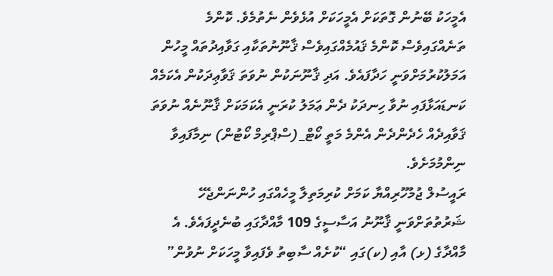އެމީހަކު ބޭނުން ގޮތަކަށް އެމީހަކަށް އުޅެވެން ނެތުމެވެ. ކޮންމެ ތަނެއްގައިވެސް ކޮންމެ ޤައުމެއްގައިވެސް ޤާނޫނުތަކާއި ގަވާއިދުތައް މީހުން އަމަލުކުރުމަށްވަނީ ހަދާފައެވެ. އަދި ޤާނޫނަކުން ނުވަތަ ޤަވާޢިދަކުން އެކަމެއް ކަނޑައަޅާފައި ނުވާ ހިނދަކު ދެން ޢަމަލު ކުރަނީ އެކަމަކަށް ޤާނޫނެއް ނުވަތަ ޤަވާއިދެއް ހެދެންދެން އެންމެ މަތީ ކޯޓް_(ސްޕްރިމް ކޯޓުން) ނިމާފައިވާ ނިންމުމަށެވެ.
ރައީސުލް ޖުމުހޫރިއްޔާ ކަމަށް ކުރިމަތިލާ މީހެއްގައި ހުންނަންޖެހޭ ޝަރުތުތަށްވަނީ ޤާނޫނު އަސާސީގެ 109 މާއްދާގައި ބުނެދީފައެވެ. އެ މާއްދާގެ (ޅ) އާއި (ކ)ގައި “ކުށެއް ސާބިތު ވެފައިވާ މީހަކަށް ނުވުން”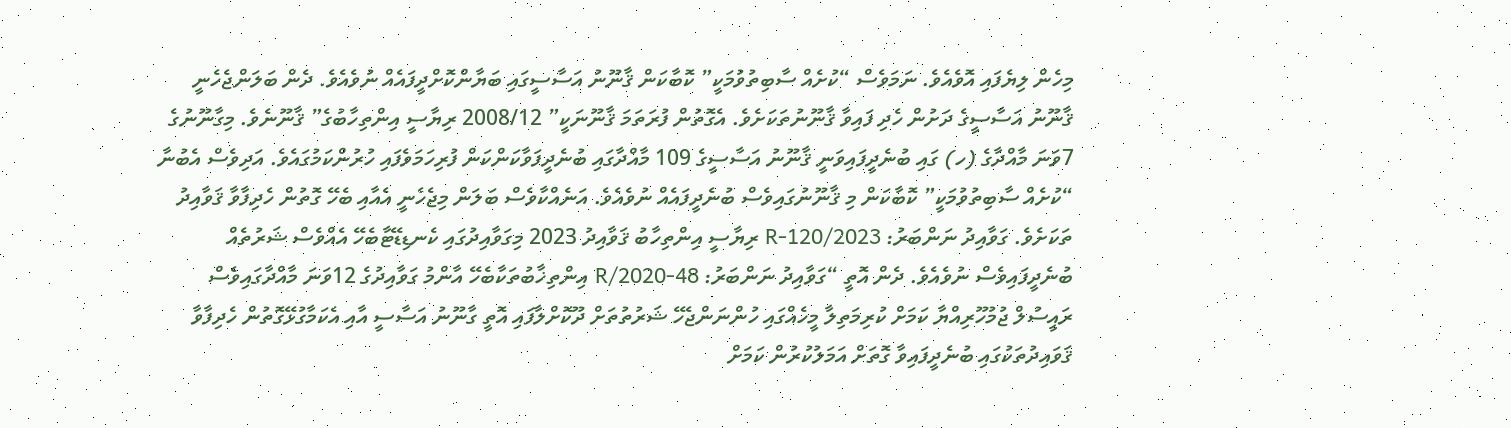މިހެން ލިޔެފައި އޮވެއެވެ. ނަމަވެސް “ކުށެއް ސާބިތުވުމަކީ” ކޮބާކަން ޤާނޫނު އަސާސީގައި ބަޔާންކޮށްދީފައެއް ނުވެއެވެ. ދެން ބަލަންޖެހެނީ ޤާނޫނު އަސާސީގެ ދަށުން ހެދި ފައިވާ ޤާނޫނުތަކަށެވެ. އެގޮތުން ފުރަތަމަ ޤާނޫނަކީ” 2008/12 ރިޔާސީ އިންތިހާބުގެ” ޤާނޫނެވެ. މިގާނޫނުގެ 7ވަނަ މާއްދާގެ (ހ) ގައި ބުނެދީފައިވަނީ ޤާނޫނު އަސާސީގެ 109 މާއްދާގައި ބުނެދީފަވާކަންކަން ފުރިހަމަވެފައި ހުރުންކަމުގައެވެ. އަދިވެސް އެބުނާ “ކުށެއް ސާބިތުވުމަކީ” ކޮބާކަން މި ޤާނޫނުގައިވެސް ބުނެދީފައެއް ނުވެއެވެ. އަނެއްކާވެސް ބަލަން މިޖެހެނީ އެއާއި ބެހޭ ގޮތުން ހެދިފާވާ ޤަވާއިދު ތަކަށެވެ. ގަވާއިދު ނަންބަރު: 2023/R-120 ރިޔާސީ އިންތިހާބު ޤަވާއިދު 2023 މިގަވާއިދުގައި ކެނޑިޑޭޓާބެހޭ އެއްވެސް ޝަރުތެއް ބުނެދީފައިވެސް ނުވެއެވެ. ދެން އޮތީ “ގަވާއިދު ނަންބަރު: 48-R/2020 އިންތިޚާބުތަކާބެހޭ އާންމު ގަވާއިދުގެ 12ވަނަ މާއްދާގައިވެސް ރައީސުލް ޖުމުހޫރިއްޔާ ކަމަށް ކުރިމަތިލާ މީހެއްގައި ހުންނަންޖެހޭ ޝަރުތުތަށް ދޫކޮށްލާފައި އޮތީ ގާނޫނު އަސާސީ އާއި އެކަމާގުޅޭގޮތުން ހެދިފާވާ ޤަވައިދުތަކުގައި ބުނެދީފައިވާ ގޮތަށް އަމަލުކުރުން ކަމަށް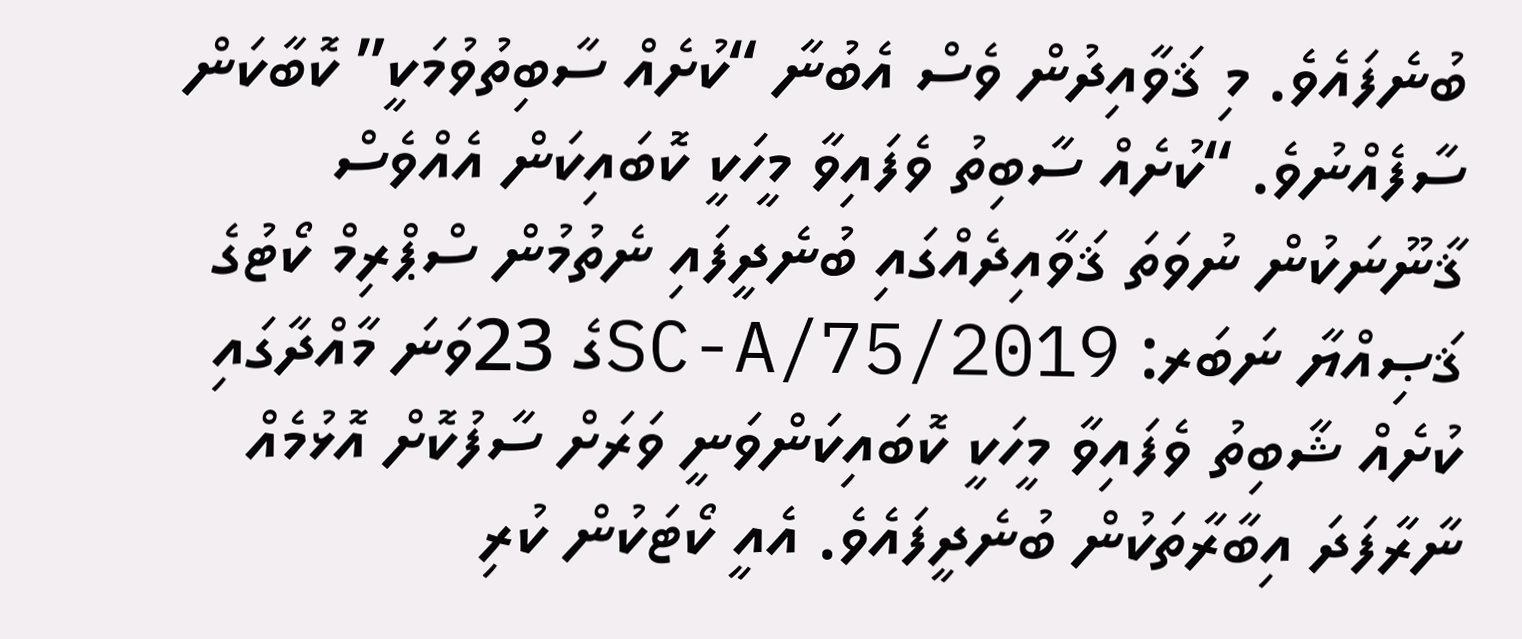ބުނެފައެވެ. މި ޤަވާއިދުން ވެސް އެބުނާ “ކުށެއް ސާބިތުވުމަކީ” ކޮބާކަން ސާފެއްނުވެ. “ކުށެއް ސާބިތު ވެފައިވާ މީހަކީ ކޮބައިކަން އެއްވެސް ޤާނޫނަކުން ނުވަތަ ޤަވާއިދެއްގައި ބުނެދީފައި ނެތުމުން ސްޕްރިމް ކޯޓުގެ ޤަޞިއްޔާ ނަބަރ: 2019/SC-A/75ގެ 23ވަނަ މާއްދާގައި ކުށެއް ޝާބިތު ވެފައިވާ މީހަކީ ކޮބައިކަންވަނީ ވަރަށް ސާފުކޮށް އޮޅުމެއް ނާރާފަދަ އިބާރާތަކުން ބުނެދީފައެވެ. އެއީ ކޯޓަކުން ކުރި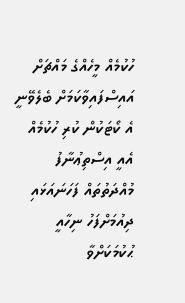ހުކުމެއް މީހެއްގެ މައްޗަށް އައިސްފައިވާކަމަށް ބެލެވޭނީ އެ ކޯޓަކުން ކުރި ހުކުމެއް އެއީ އިސްތިޢުނާފު މުއްދަތުތައް ފަހަނައަޅައި ދިއުމަށްފަހު ނިހާއީ ޙުކުމަކަށްވާ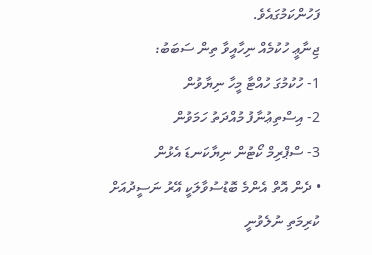ފަހުންކަމުގައެވެ.
ޖިނާޢީ ހުކުމެއް ނިހާއީވާ ތިން ސަބަބު:
1- ހުކުމުގަ ހުއްޓާ މީހާ ނިޔާވުން
2- އިސްތިޢުނާފު މުއްދަތު ހަމަވުން
3- ސްޕްރިމް ކޯޓުން ނިޔާކަނޑަ އެޅުން
• ދެން އޮތް އެންމެ ބޮޑުސުވާލަކީ އޭރު ނަސީދުއަށް ކުރިމަތި ނުލެވުނީ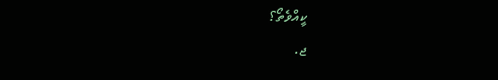ކީއްވެތޯ؟
ޖ.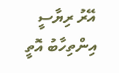އޭރު ރިޔާސީ އިންތިހާބު އޮތީ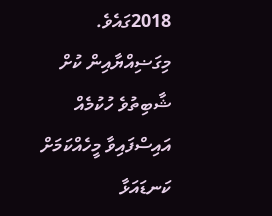2018ގައެވެ. މިގަޟިއްޔާއިން ކުށް ޝާބިތުވެ ހުކުމެއް އައިސްފައިވާ މީހެއްކަމަށް ކަނޑައަޅާ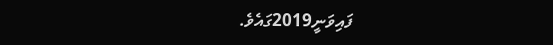ފައިވަނީ2019ގައެވެ.